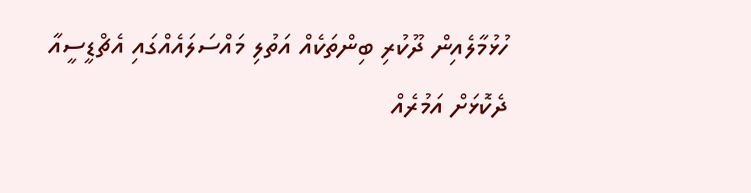ހުޅުމާލެއިން ދޫކުރި ބިންތަކެއް އަތުލި މައްސަލައެއްގައި އެޗްޑީސީއާ ދެކޮޅަށް އަމުރެއް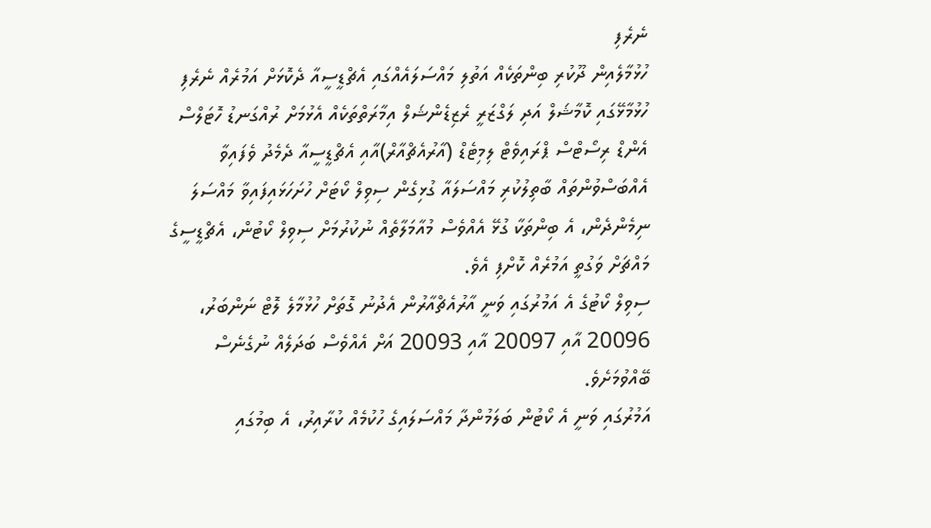ނެރެފި
ހުޅުމާލެއިން ދޫކުރި ބިންތަކެއް އަތުލި މައްސަލައެއްގައި އެޗްޑީސީއާ ދެކޮޅަށް އަމުރެއް ނެރެފި
ހުޅުމާޅޭގައި ކޮމާޝަލް އަދި ލަގްޒަރީ ރެޒިޑެންޝަލް އިމާރަތްތަކެއް އެޅުމަށް ރުއްގަނޑު ހޮޓަލްސް އެންޑް ރިސޯޓްސް ޕްރައިވެޓް ލިމިޓެޑް (އާރުއެޗްއާރް)އާއި އެޗްޑީސީއާ ދެމެދު ވެފައިވާ އެއްބަސްވުންތައް ބާތިލުކުރި މައްސަލައާ ގުޅިގެން ސިވިލް ކޯޓަށް ހުށަހަޅައިފައިވާ މައްސަލަ ނިމެންދެން، އެ ބިންތަކާ ގުޅޭ އެއްވެސް މުއާމަލާތެއް ނުކުރުމަށް ސިވިލް ކޯޓުން، އެޗްޑީސީގެ މައްޗަށް ވަގުތީ އަމުރެއް ކޮށްފި އެވެ.
ސިވިލް ކޯޓުގެ އެ އަމުރުގައި ވަނީ އާރުއެޗްއާރުން އެދުނު ގޮތަށް ހުޅުމާލެ ލޮޓް ނަންބަރު، 20096 އާއި 20097 އާއި 20093 އަށް އެއްވެސް ބަދަލެއް ނުގެނެސް ބޭއްވުމަށެވެ.
އަމުރުގައި ވަނީ އެ ކޯޓުން ބަލަމުންދާ މައްސަލައިގެ ހުކުމެއް ކުރާއިރު، އެ ބިމުގައި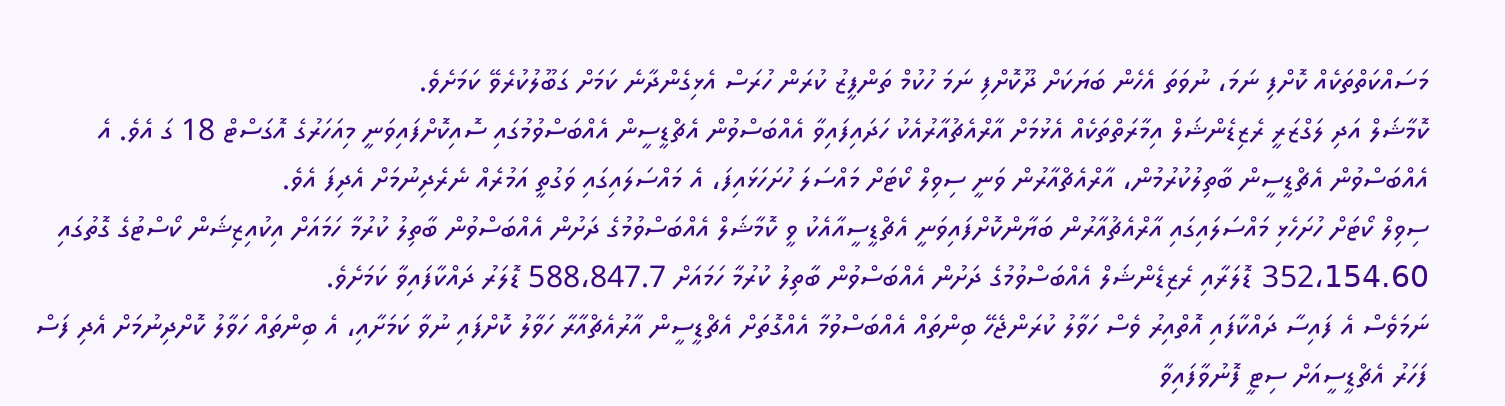މަސައްކަތްތަކެއް ކޮށްފި ނަމަ، ނުވަތަ އެހެން ބަޔަކަށް ދޫކޮށްފި ނަމަ ހުކުމް ތަންފީޒު ކުރަން ހުރަސް އެޅިގެންދާނެ ކަމަށް ގަބޫލުކުރެވޭ ކަމަށެވެ.
ކޮމާޝަލް އަދި ލަގްޒަރީ ރެޒިޑެންޝަލް އިމާރަތްތަކެއް އެޅުމަށް އާރްއެޗުއާރުއެކު ހަދައިފައިވާ އެއްބަސްވުން އެޗްޑީސީން އެއްބަސްވުމުގައި ސޮއިކޮށްފައިވަނީ މިއަހަރުގެ އޮގަސްޓް 18 ގަ އެވެ. އެ އެއްބަސްވުން އެޗްޑީސީން ބާތިލުކުރުމުން، އާރްއެޗްއާރުން ވަނީ ސިވިލް ކޯޓަށް މައްސަލަ ހުށަހަޅައިފަ، އެ މައްސަލައިގައި ވަގުތީ އަމުރެއް ނެރެދިނުމަށް އެދިފަ އެވެ.
ސިވިލް ކޯޓަށް ހުށަހެޅި މައްސަލައިގައި އާރްއެޗުއާރުން ބަޔާންކޮށްފައިވަނީ އެޗްޑީސީއާއެކު ވީ ކޮމާޝަލް އެއްބަސްވުމުގެ ދަށުން އެއްބަސްވުން ބާތިލު ކުރުމާ ހަމައަށް އިކުއިޒިޝަން ކޯސްޓުގެ ގޮތުގައި 352،154.60 ޑޮލަރާއި ރެޒިޑެންޝަލް އެއްބަސްވުމުގެ ދަށުން އެއްބަސްވުން ބާތިލު ކުރުމާ ހަމައަށް 588،847.7 ޑޮލަރު ދައްކާފައިވާ ކަމަށެވެ.
ނަމަވެސް އެ ފައިސާ ދައްކާފައި އޮތްއިރު ވެސް ހަވާލު ކުރަންޖެހޭ ބިންތައް އެއްބަސްވުމާ އެއްގޮތަށް އެޗްޑީސީން އާރުއެޗްއާރާ ހަވާލު ކޮށްފައި ނުވާ ކަމަށާއި، އެ ބިންތައް ހަވާލު ކޮށްދިނުމަށް އެދި ފަސް ފަހަރު އެޗްޑީސީއަށް ސިޓީ ފޮނުވާފައިވާ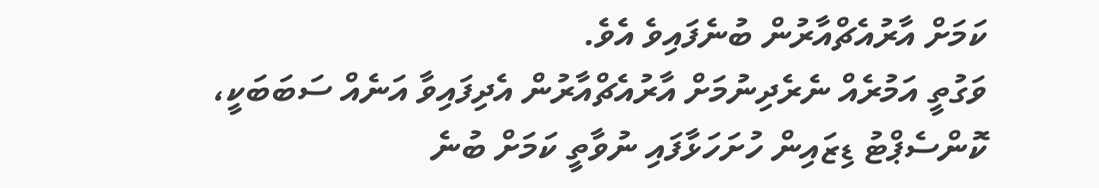ކަމަށް އާރުއެޗްއާރުން ބުނެފައިވެ އެވެ.
ވަގުތީ އަމުރެއް ނެރެދިނުމަށް އާރުއެޗްއާރުން އެދިފައިވާ އަނެއް ސަބަބަކީ، ކޮންސެޕްޓު ޑިޒައިން ހުށަހަޅާފައި ނުވާތީ ކަމަށް ބުނެ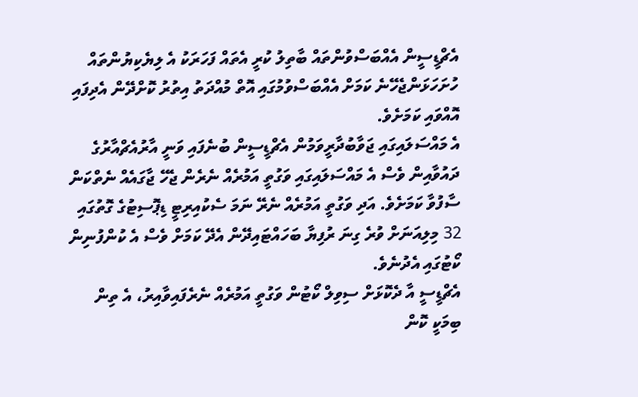އެޗްޑީސީން އެއްބަސްވުންތައް ބާތިލު ކުރީ އެތައް ފަހަރަކު އެ ލިޔެކިޔުންތައް ހުށަހަޅަންޖެހޭނެ ކަމަށް އެއްބަސްވުމުގައި އޮތް މުއްދަތު އިތުރު ކޮށްދޭން އެދިފައި އޮއްވައި ކަމަށެވެ.
އެ މައްސަލައިގައި ޖަވާބުދާރީވަމުން އެޗްޑީސީން ބުނެފައި ވަނީ އާރުއެޗްއާރުގެ ދައުވާއިން ވެސް އެ މައްސަލައިގައި ވަގުތީ އަމުރެއް ނެރެން ޖެހޭ ޖާގައެއް ނެތްކަން ސާފުވާ ކަމަށެވެ. އަދި ވަގުތީ އަމުރެއް ނެރޭ ނަމަ ސެކުއިރިޓީ ޑިޕޮސިޓުގެ ގޮތުގައި 32 މިލިއަނަށް ވުރެ ގިނަ ރުފިޔާ ބަހައްޓައިދޭން އެދޭ ކަމަށް ވެސް އެ ކުންފުނިން ކޯޓުގައި އެދުނެވެ.
އެޗްޑީސީ އާ ދެކޮޅަށް ސިވިލް ކޯޓުން ވަގުތީ އަމުރެއް ނެރެފައިވާއިރު، އެ ތިން ބިމަކީ ކޮން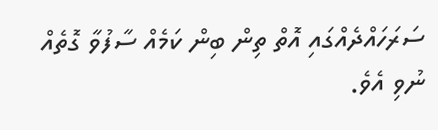ސަރަހައްދެއްގައި އޮތް ތިން ބިން ކަމެއް ސާފުވާ ގޮތެއް ނުވި އެވެ.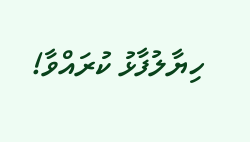ހިޔާލުފާޅު ކުރައްވާ!